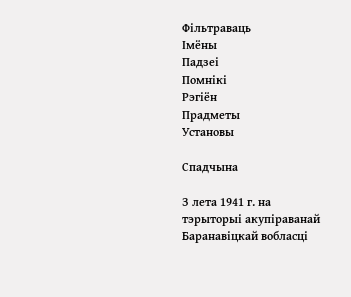Фільтраваць
Імёны
Падзеі
Помнікі
Рэгіён
Прадметы
Установы

Спадчына

З лета 1941 г. на тэрыторыі акупіраванай Баранавіцкай вобласці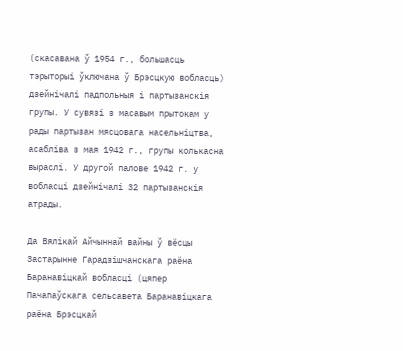(скасавана ў 1954 г., большасць тэрыторыі ўключана ў Брэсцкую вобласць) дзейнічалі падпольныя і партызанскія групы. У сувязі з масавым прытокам у рады партызан мясцовага насельніцтва, асабліва з мая 1942 г., групы колькасна выраслі. У другой палове 1942 г. у вобласці дзейнічалі 32 партызанскія атрады.

Да Вялікай Айчыннай вайны ў вёсцы Застарынне Гарадзішчанскага раёна Баранавіцкай вобласці (цяпер Пачапаўскага сельсавета Баранавіцкага раёна Брэсцкай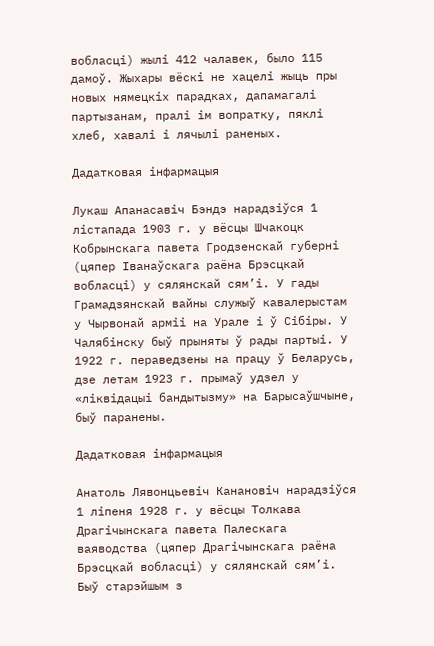вобласці) жылі 412 чалавек, было 115 дамоў. Жыхары вёскі не хацелі жыць пры новых нямецкіх парадках, дапамагалі партызанам, пралі ім вопратку, пяклі хлеб, хавалі і лячылі раненых.

Дадатковая інфармацыя

Лукаш Апанасавіч Бэндэ нарадзіўся 1 лістапада 1903 г. у вёсцы Шчакоцк Кобрынскага павета Гродзенскай губерні (цяпер Іванаўскага раёна Брэсцкай вобласці) у сялянскай сям’і. У гады Грамадзянскай вайны служыў кавалерыстам у Чырвонай арміі на Урале і ў Сібіры. У Чалябінску быў прыняты ў рады партыі. У 1922 г. пераведзены на працу ў Беларусь, дзе летам 1923 г. прымаў удзел у «ліквідацыі бандытызму» на Барысаўшчыне, быў паранены.

Дадатковая інфармацыя

Анатоль Лявонцьевіч Канановіч нарадзіўся 1 ліпеня 1928 г. у вёсцы Толкава Драгічынскага павета Палескага ваяводства (цяпер Драгічынскага раёна Брэсцкай вобласці) у сялянскай сям’і. Быў старэйшым з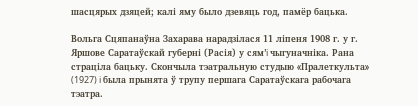шасцярых дзяцей; калі яму было дзевяць год, памёр бацька.

Вольга Сцяпанаўна Захарава нарадзілася 11 ліпеня 1908 г. у г. Яршове Саратаўскай губерні (Расія) у сям’i чыгуначнiка. Рана страціла бацьку. Скончыла тэатральную студыю «Пралеткульта» (1927) i была прынята ў трупу першага Саратаўскага рабочага тэатра.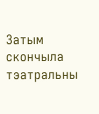Затым скончыла тэатральны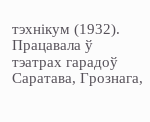тэхнікум (1932). Працавала ў тэатрах гарадоў Саратава, Грознага,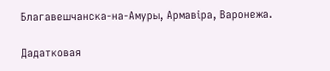Благавешчанска-на-Амуры, Армавіра, Варонежа.

Дадатковая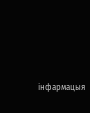інфармацыя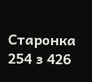Старонка 254 з 426